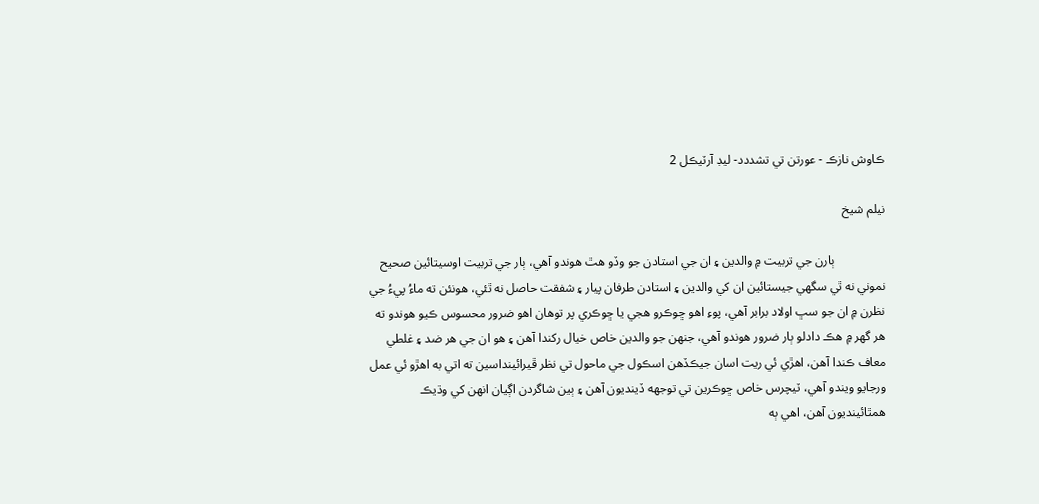ڪاوش نازڪ - عورتن تي تشددد- ليڊ آرٽيڪل 2

نيلم شيخ

                ٻارن جي تربيت ۾ والدين ۽ ان جي استادن جو وڏو هٿ هوندو آهي، ٻار جي تربيت اوسيتائين صحيح نموني نه ٿي سگهي جيستائين ان کي والدين ۽ استادن طرفان پيار ۽ شفقت حاصل نه ٿئي، هونئن ته ماءُ پيءُ جي نظرن ۾ ان جو سڀ اولاد برابر آهي، پوءِ اهو ڇوڪرو هجي يا ڇوڪري پر توهان اهو ضرور محسوس ڪيو هوندو ته هر گهر ۾ هڪ دادلو ٻار ضرور هوندو آهي، جنهن جو والدين خاص خيال رکندا آهن ۽ هو ان جي هر ضد ۽ غلطي معاف ڪندا آهن، اهڙي ئي ريت اسان جيڪڏهن اسڪول جي ماحول تي نظر ڦيرائينداسين ته اتي به اهڙو ئي عمل ورجايو ويندو آهي، ٽيچرس خاص ڇوڪرين تي توجهه ڏينديون آهن ۽ ٻين شاگردن اڳيان انهن کي وڌيڪ همٿائينديون آهن، اهي ٻه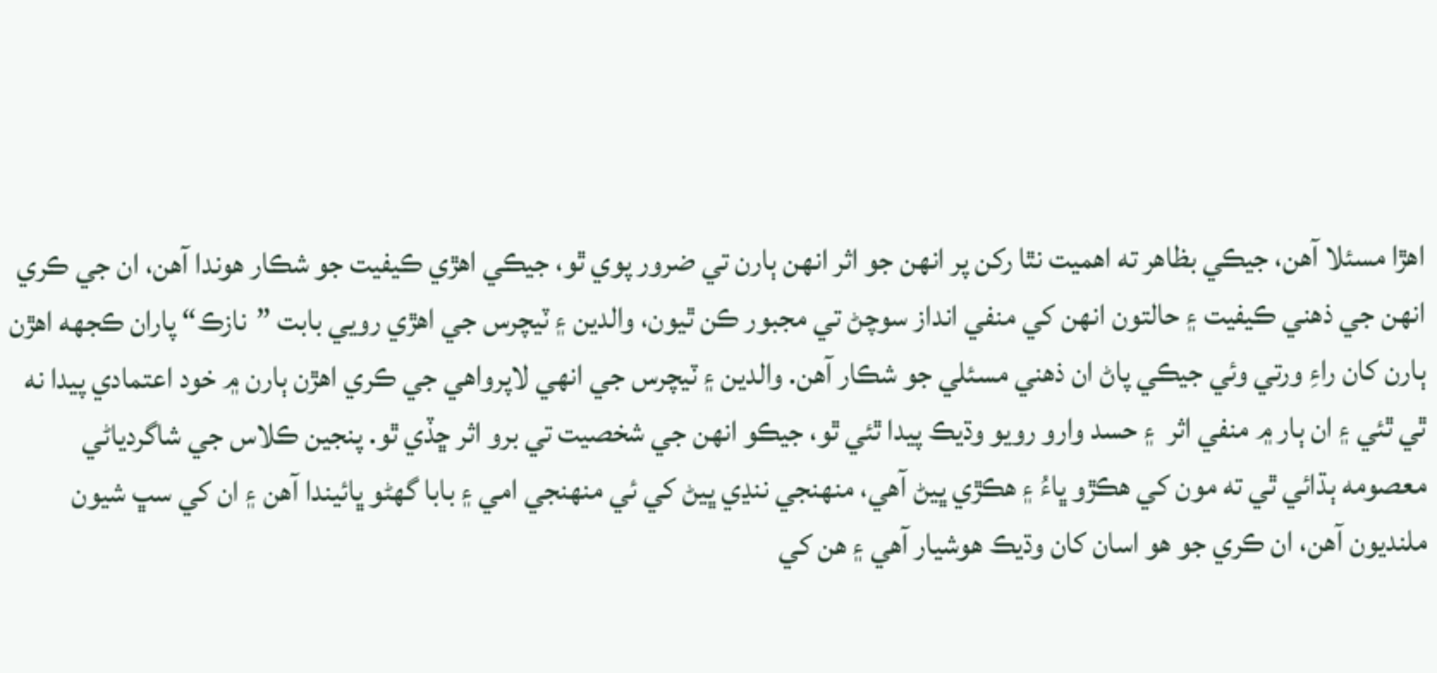اهڙا مسئلا آهن، جيڪي بظاهر ته اهميت نٿا رکن پر انهن جو اثر انهن ٻارن تي ضرور پوي ٿو، جيڪي اهڙي ڪيفيت جو شڪار هوندا آهن، ان جي ڪري انهن جي ذهني ڪيفيت ۽ حالتون انهن کي منفي انداز سوچڻ تي مجبور ڪن ٿيون، والدين ۽ ٽيچرس جي اهڙي رويي بابت ”نازڪ“ پاران ڪجهه اهڙن ٻارن کان راءِ ورتي وئي جيڪي پاڻ ان ذهني مسئلي جو شڪار آهن. والدين ۽ ٽيچرس جي انهي لاپرواهي جي ڪري اهڙن ٻارن ۾ خود اعتمادي پيدا نه ٿي ٿئي ۽ ان ٻار ۾ منفي اثر  ۽ حسد وارو رويو وڌيڪ پيدا ٿئي ٿو، جيڪو انهن جي شخصيت تي برو اثر ڇڏي ٿو. پنجين ڪلاس جي شاگردياڻي معصومه ٻڌائي ٿي ته مون کي هڪڙو ڀاءُ ۽ هڪڙي ڀيڻ آهي، منهنجي ننڍي ڀيڻ کي ئي منهنجي امي ۽ بابا گهڻو ڀائيندا آهن ۽ ان کي سڀ شيون ملنديون آهن، ان ڪري جو هو اسان کان وڌيڪ هوشيار آهي ۽ هن کي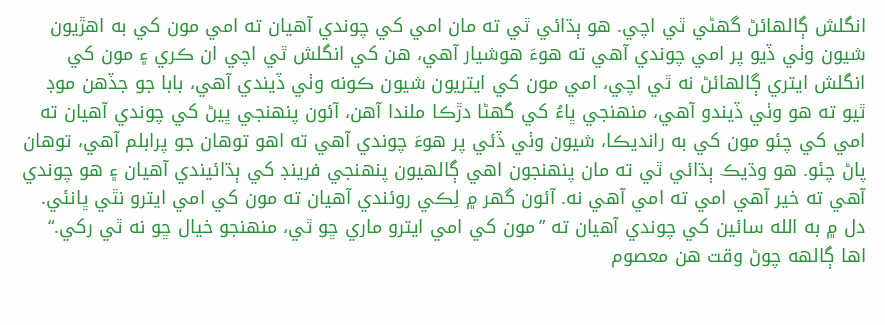انگلش ڳالهائڻ گهڻي ٿي اچي. هو ٻڌائي ٿي ته مان امي کي چوندي آهيان ته امي مون کي به اهڙيون شيون وٺي ڏيو پر امي چوندي آهي ته هوءَ هوشيار آهي، هن کي انگلش ٿي اچي ان ڪري ۽ مون کي انگلش ايتري ڳالهائڻ نه ٿي اچي، امي مون کي ايتريون شيون ڪونه وٺي ڏيندي آهي، بابا جو جڏهن موڊ ٿيو ته هو وٺي ڏيندو آهي، منهنجي ڀاءُ کي گهڻا دڙڪا ملندا آهن، آئون پنهنجي ڀيڻ کي چوندي آهيان ته امي کي چئو مون کي به رانديڪا، شيون وٺي ڏئي پر هوءَ چوندي آهي ته اهو توهان جو پرابلم آهي، توهان پاڻ چئو. هو وڌيڪ ٻڌائي ٿي ته مان پنهنجون اهي ڳالهيون پنهنجي فرينڊ کي ٻڌائيندي آهيان ۽ هو چوندي آهي ته خير آهي امي ته امي آهي نه. آئون گهر ۾ لِڪي روئندي آهيان ته مون کي امي ايترو نٿي ڀانئي. دل ۾ به الله سائين کي چوندي آهيان ته ”مون کي امي ايترو ماري ڇو ٿي، منهنجو خيال ڇو نه ٿي رکي.“ اها ڳالهه چوڻ وقت هن معصوم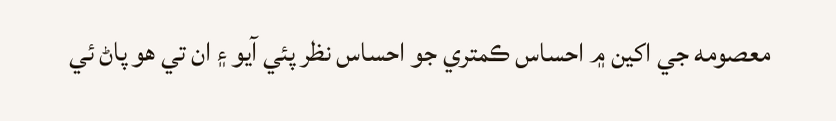معصومه جي اکين ۾ احساس ڪمتري جو احساس نظر پئي آيو ۽ ان تي هو پاڻ ئي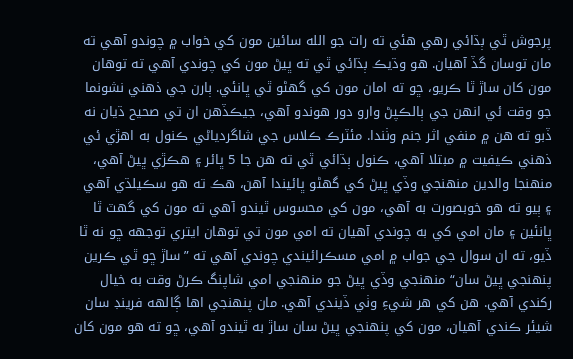پرجوش ٿي ٻڌائي رهي هئي ته رات جو الله سائين مون کي خواب ۾ چوندو آهي ته مان توسان گڏ آهيان. هو وڌيڪ ٻڌائي ٿي ته ڀيڻ مون کي چوندي آهي ته توهان مون کان ساڙ ٿا ڪريو، ڇو ته امان مون کي گهڻو ٿي ڀانئي. ٻارن جي ذهني نشونما جو وقت ئي انهن جي ٻالڪپڻ وارو دور هوندو آهي، جيڪڏهن ان تي صحيح ڌيان نه ڏبو ته هن ۾ منفي اثر جنم وٺندا. مئٽرڪ ڪلاس جي شاگردياڻي ڪنول به اهڙي ئي ذهني ڪيفيت ۾ مبتلا آهي، ڪنول ٻڌائي ٿي ته هن جا 5 ڀائر ۽ هڪڙي ڀيڻ آهي، منهنجا والدين منهنجي وڏي ڀيڻ کي گهڻو ڀائيندا آهن، هڪ ته هو سڪيلڌي آهي ۽ ٻيو ته هو خوبصورت به آهي، مون کي محسوس ٿيندو آهي ته مون کي گهٽ ٿا ڀانئين ۽ مان امي کي به چوندي آهيان ته امي مون تي توهان ايتري توجهه ڇو نه ٿا ڏيو، ته ان سوال جي جواب ۾ امي مسڪرائيندي چوندي آهي ته ”ساڙ ڇو ٿي ڪرين پنهنجي ڀيڻ سان“ منهنجي وڏي ڀيڻ جو منهنجي امي شاپنگ ڪرڻ وقت به خيال رکندي آهي. هن کي هر شيءِ وٺي ڏيندي آهي. مان پنهنجي اها ڳالهه فرينڊ سان شيئر ڪندي آهيان، مون کي پنهنجي ڀيڻ سان ساڙ به ٿيندو آهي، ڇو ته هو مون کان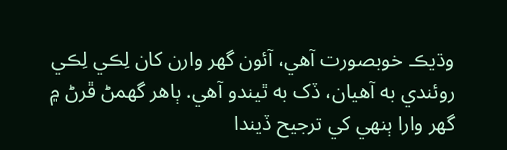وڌيڪ خوبصورت آهي، آئون گهر وارن کان لِڪي لِڪي روئندي به آهيان، ڏک به ٿيندو آهي. ٻاهر گهمڻ ڦرڻ ۾ گهر وارا ٻنهي کي ترجيح ڏيندا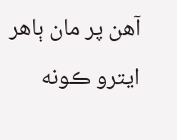آهن پر مان ٻاهر ايترو ڪونه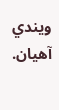ويندي آهيان.